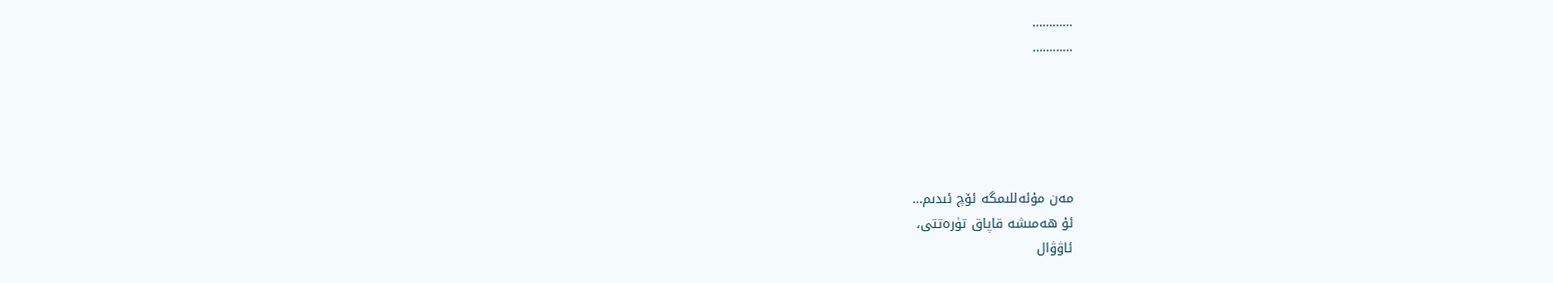…………
…………





مەن مۇئەللىمگە ئۆچ ئىدىم…
ئۇ ھەمىشە قاپاق تۈرەتتى،
ئاۋۋال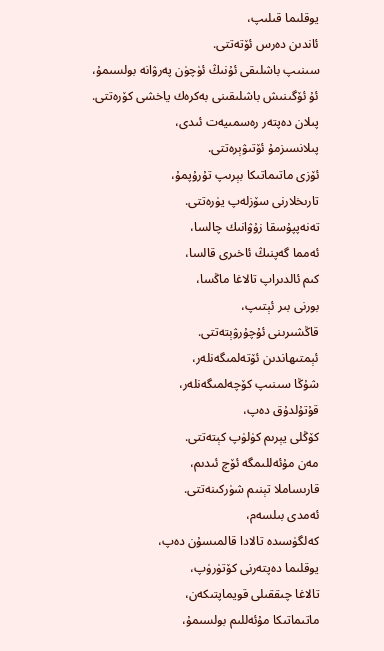يوقلىما قىلىپ،
ئاندىن دەرس ئۆتەتتى.
سىنىپ باشلىقى ئۇنىڭ ئۈچۈن پەرۋانە بولسىمۇ،
ئۇ ئۆگىنىش باشلىقىنى بەكرەك ياخشى كۆرەتتى.
پىلان دەپتەر رەسمىيەت ئىدى،
پىلانسىزمۇ ئۆتىۋېرەتتى.
ئۆزى ماتىماتىكا بېرىپ تۇرۇپمۇ،
تارىخلارنى سۆزلەپ يۈرەتتى.
تەنەپپۇسقا زۇۋانىك چالسا،
ئەمما گەپنىڭ ئاخىرى قالسا،
كىم ئالدىراپ تالاغا ماڭسا،
بورنى بىر ئېتىپ،
قاڭشىرىنى ئۇچۇرۋېتەتتى.
ئېمتىھاندىن ئۆتەلمىگەنلەر،
شۇڭا سىنىپ كۆچەلمىگەنلەر،
قۇتۇلدۇق دەپ،
كۆڭلى يېرىم كۈلۈپ كېتەتتى.
مەن مۇئەللىمگە ئۆچ ئىدىم،
قارىساملا تېنىم شۈركىنەتتى.
ئەمدى بىلسەم،
كەلگۈسىدە تالادا قالمىسۇن دەپ،
يوقلىما دەپتەرنى كۆتۈرۈپ،
تالاغا چىققىلى قويماپتىكەن،
ماتىماتىكا مۇئەللىم بولسىمۇ،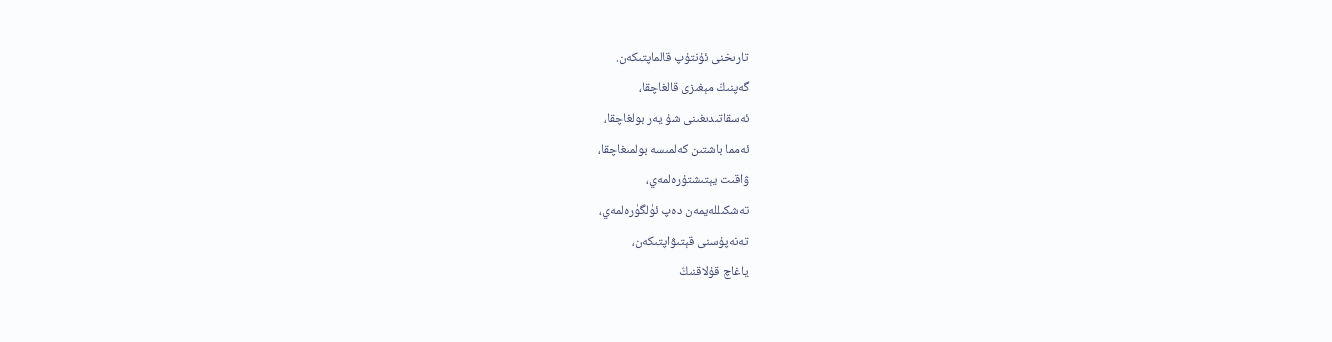تارىخنى ئۇنتۇپ قالماپتىكەن.
گەپنىڭ مېغىزى قالغاچقا،
ئەسقاتىدىغىنى شۇ يەر بولغاچقا،
ئەمما باشتىن كەلمىسە بولمىغاچقا،
ۋاقىت يېتىشتۇرەلمەي،
تەشكىللەيمەن دەپ ئۈلگۈرەلمەي،
تەنەپۇسنى قېتىۋاپتىكەن،
ياغاچ قۇلاقنىڭ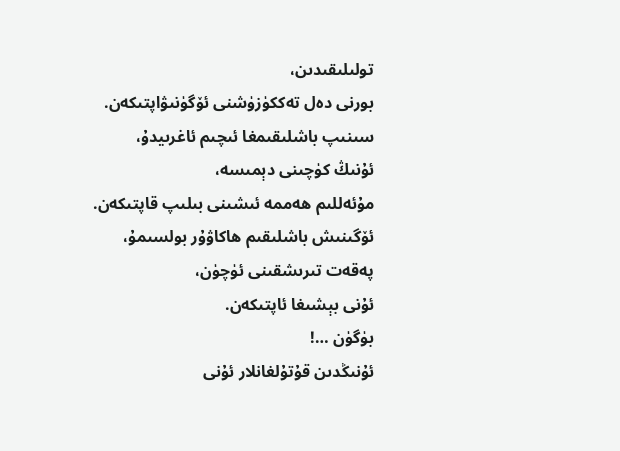تولىلىقىدىن،
بورنى دەل تەككۈزۈشنى ئۆگۈنىۋاپتىكەن.
سىنىپ باشلىقىمغا ئىچىم ئاغرىيدۇ،
ئۇنىڭ كۈچىنى دېمىسە،
مۇئەللىم ھەممە ئىشىنى بىلىپ قاپتىكەن.
ئۆگىنىش باشلىقىم ھاكاۋۇر بولسىمۇ،
پەقەت تىرىشقىنى ئۈچۈن،
ئۇنى بېشىغا ئاپتىكەن.
بۈگۈن …!
ئۇنىڭدىن قۇتۇلغانلار ئۇنى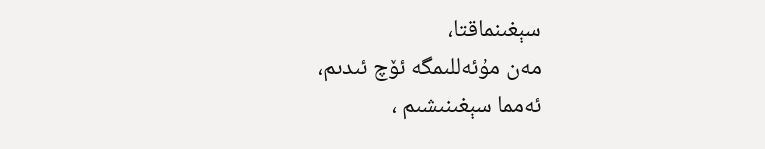سېغىنماقتا،
مەن مۇئەللىمگە ئۆچ ئىدىم،
ئەمما سېغىنىشىم ،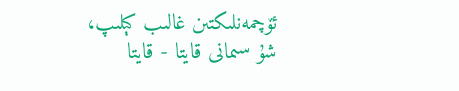ئۆچمەنلىكتىن غالىب كېلىپ،
شۇ سىمانى قايتا - قايتا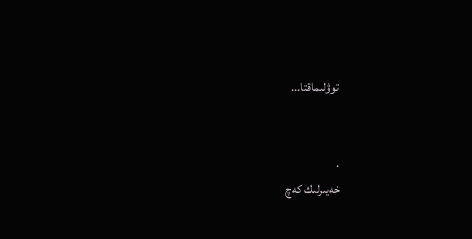توۋلىماقتا...


.
خەيىرلىك كەچ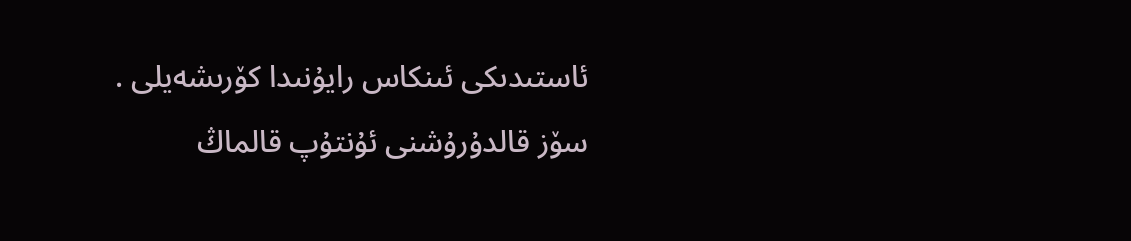ئاستىدىكى ئىنكاس رايۇنىدا كۆرىشەيلى . سۆز قالدۇرۇشنى ئۇنتۇپ قالماڭ